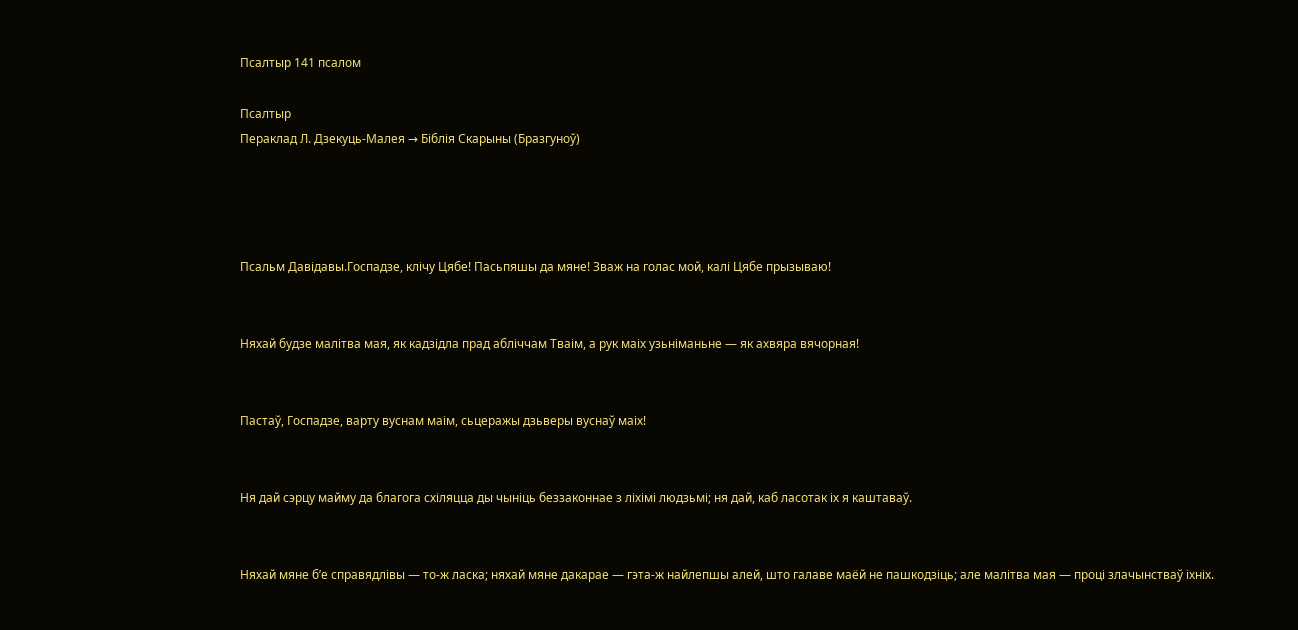Псалтыр 141 псалом

Псалтыр
Пераклад Л. Дзекуць-Малея → Біблія Скарыны (Бразгуноў)




Псальм Давідавы.Госпадзе, клічу Цябе! Пасьпяшы да мяне! Зваж на голас мой, калі Цябе прызываю!


Няхай будзе малітва мая, як кадзідла прад абліччам Тваім, а рук маіх узьніманьне — як ахвяра вячорная!


Пастаў, Госпадзе, варту вуснам маім, сьцеражы дзьверы вуснаў маіх!


Ня дай сэрцу майму да благога схіляцца ды чыніць беззаконнае з ліхімі людзьмі; ня дай, каб ласотак іх я каштаваў.


Няхай мяне б’е справядлівы — то-ж ласка; няхай мяне дакарае — гэта-ж найлепшы алей, што галаве маёй не пашкодзіць; але малітва мая — проці злачынстваў іхніх.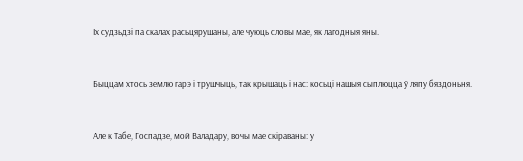Іх судзьдзі па скалах расьцярушаны, але чуюць словы мае, як лагодныя яны.


Быццам хтось землю гарэ і трушчыць, так крышаць і нас: косьці нашыя сыплюцца ў ляпу бяздоньня.


Але к Табе, Госпадзе, мой Валадару, вочы мае скіраваны: у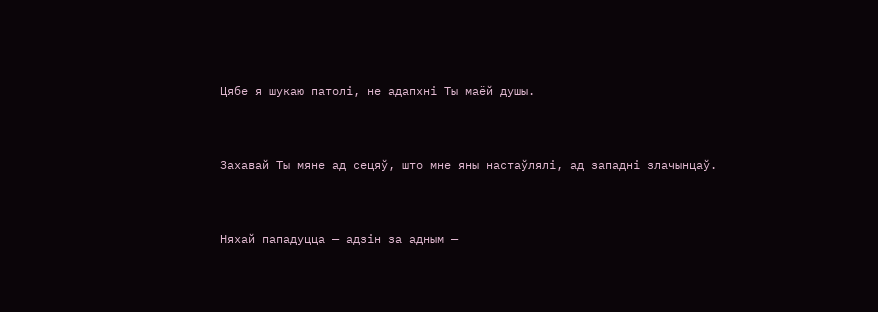Цябе я шукаю патолі, не адапхні Ты маёй душы.


Захавай Ты мяне ад сецяў, што мне яны настаўлялі, ад западні злачынцаў.


Няхай пападуцца — адзін за адным —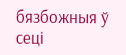бязбожныя ў сеці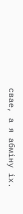свае, а я абміну іх.